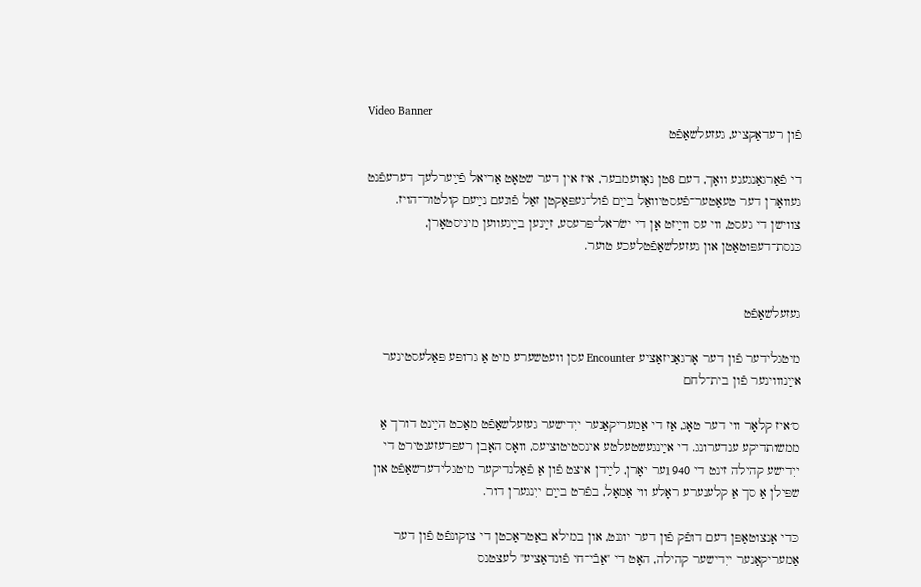Video Banner
פֿון רעדאַקציע, געזעלשאַפֿט

די פֿאַרגאַנגענע וואָך, דעם 8טן נאָוועמבער, איז אין דער שטאָט אַריאל פֿײַערלעך דערעפֿנט געוואָרן דער טעאַטער־פֿעסטיוואַל בײַם פֿול־געפּאַקטן זאַל פֿונעם נײַעם קולטור־הויז. צווישן די געסט, ווי עס ווײַזט אָן די ישׂראל־פּרעסע, זײַנען בײַגעווען מיניסטאָרן, כּנסת־דעפּוטאַטן און געזעלשאַפֿטלעכע טוער.


געזעלשאַפֿט

מיטגלידער פֿון דער אָרגאַניזאַציע Encounter עסן וועטשערע מיט אַ גרופּע פּאַלעסטינער אײַנוווינער פֿון בית־לחם

ס׳איז קלאָר ווי דער טאָג, אַז די אַמעריקאַנער ייִדישער געזעלשאַפֿט מאַכט הײַנט דורך אַ ממשותדיקע ענדערונג. די אײַנגעשטעלטע אינסטיטוציעס, וואָס האָבן רעפּרעזענטירט די ייִדישע קהילה זינט די 1940ער יאָרן, לײַדן איצט פֿון אַ פֿאַלנדיקער מיטגלידערשאַפֿט און שפּילן אַ סך אַ קלענערע ראָלע ווי אַמאָל, בפֿרט בײַם ייִנגערן דור.

כּדי אָנצוטאַפּן דעם דופֿק פֿון דער יוגנט, און במילא באַטראַכטן די צוקונפֿט פֿון דער אַמעריקאַנער ייִדישער קהילה, האָט די "אַבֿי־חי פֿונדאַציע" לעצטנס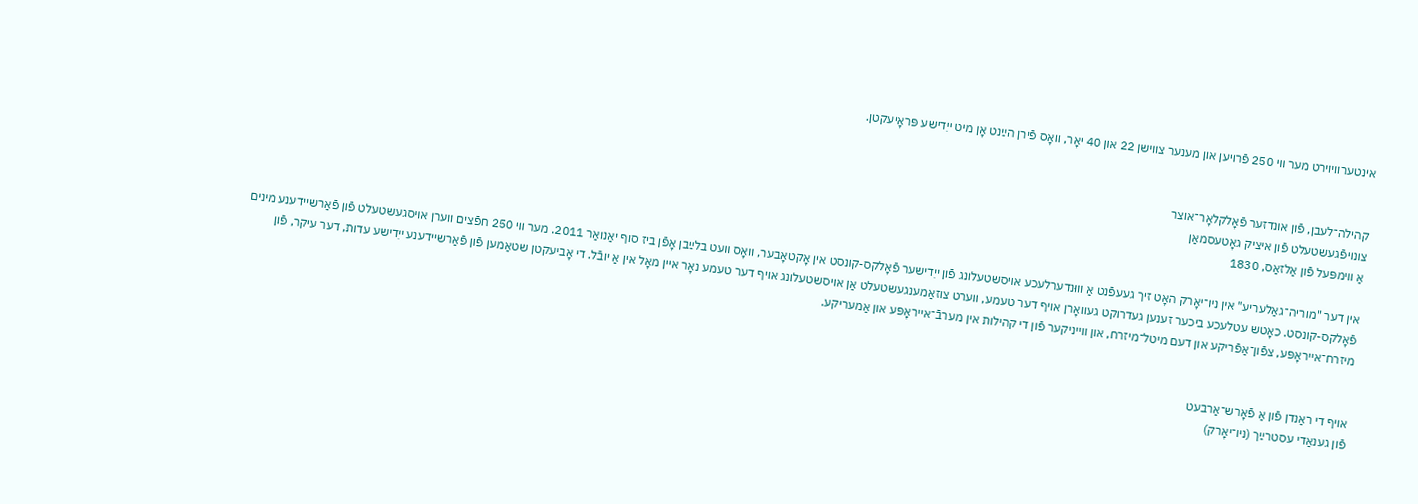אינטערוויוירט מער ווי 250 פֿרויען און מענער צווישן 22 און 40 יאָר, וואָס פֿירן הײַנט אָן מיט ייִדישע פּראָיעקטן.


קהילה־לעבן, פֿון אונדזער פֿאָלקלאָר־אוצר
צונויפֿגעשטעלט פֿון איציק גאָטעסמאַן
אַ ווימפּעל פֿון אַלזאַס, 1830

אין דער "מוריה־גאַלעריע" אין ניו־יאָרק האָט זיך געעפֿנט אַ וווּנדערלעכע אויסשטעלונג פֿון ייִדישער פֿאָלקס-קונסט אין אָקטאָבער, וואָס וועט בלײַבן אָפֿן ביז סוף יאַנואַר 2011. מער ווי 250 חפֿצים ווערן אויסגעשטעלט פֿון פֿאַרשיידענע מינים פֿאָלקס-קונסט. כאָטש עטלעכע ביכער זענען געדרוקט געוואָרן אויף דער טעמע, ווערט צוזאַמענגעשטעלט אַן אויסשטעלונג אויף דער טעמע נאָר איין מאָל אין אַ יובֿל. די אָביעקטן שטאַמען פֿון פֿאַרשיידענע ייִדישע עדות, דער עיקר, פֿון מיזרח־אייראָפּע, צפֿון־אַפֿריקע און דעם מיטל־מיזרח, און ווייניקער פֿון די קהילות אין מערבֿ־אייראָפּע און אַמעריקע.


אויף די ראַנדן פֿון אַ פֿאָרש־אַרבעט
פֿון גענאַדי עסטרײַך (ניו־יאָרק)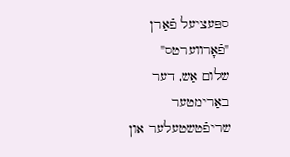ספּעציעל פֿאַרן "פֿאָרװערטס"
שלום אַש, דער באַרימטער שריפֿטשטעלער און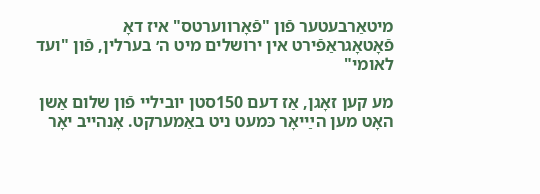מיטאַרבעטער פֿון "פֿאָרווערטס" איז דאָ פֿאָטאָגראַפֿירט אין ירושלים מיט ה׳ בערלין, פֿון "ועד לאומי"

מע קען זאָגן, אַז דעם 150סטן יוביליי פֿון שלום אַשן האָט מען הײַיאָר כּמעט ניט באַמערקט. אָנהייב יאָר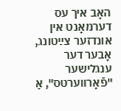האָב איך עס דערמאָנט אין אונדזער צײַטונג, אָבער דער ענגלישער "פֿאָרווערטס", אַ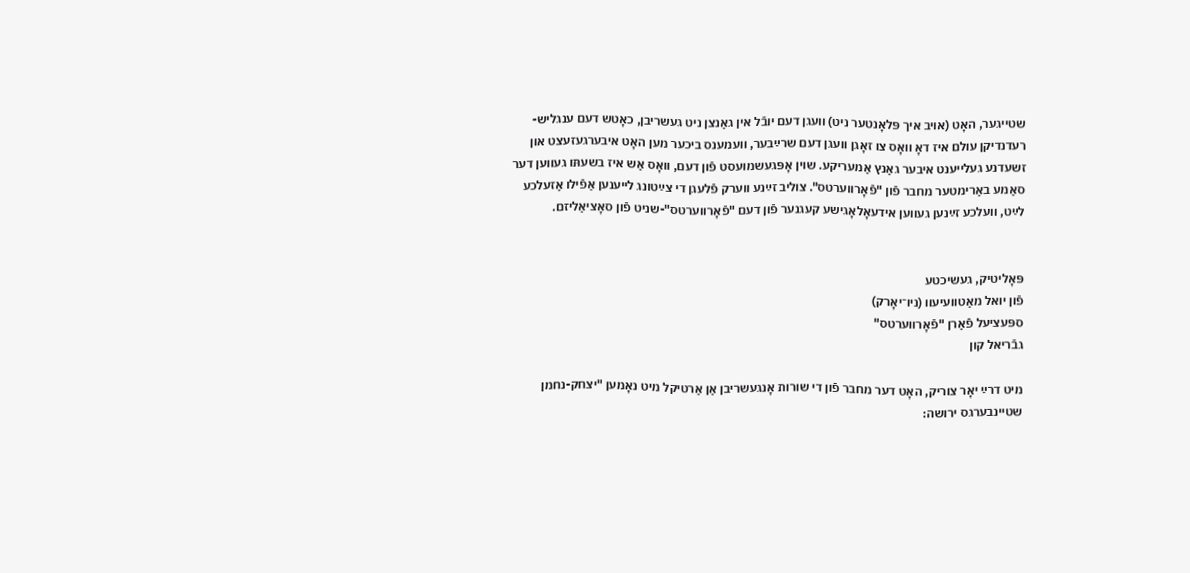שטייגער, האָט (אויב איך פּלאָנטער ניט) וועגן דעם יובֿל אין גאַנצן ניט געשריבן, כאָטש דעם ענגליש-רעדנדיקן עולם איז דאָ וואָס צו זאָגן וועגן דעם שרײַבער, וועמענס ביכער מען האָט איבערגעזעצט און זשעדנע געלייענט איבער גאַנץ אַמעריקע. שוין אָפּגעשמועסט פֿון דעם, וואָס אַש איז בשעתּו געווען דער סאַמע באַרימטער מחבר פֿון "פֿאָרווערטס". צוליב זײַנע ווערק פֿלעגן די צײַטונג לייענען אַפֿילו אַזעלכע לײַט, וועלכע זײַנען געווען אידעאָלאָגישע קעגנער פֿון דעם "פֿאָרווערטס"-שניט פֿון סאָציאַליזם.


פּאָליטיק, געשיכטע
פֿון יואל מאַטוועיעוו (ניו־יאָרק)
ספּעציעל פֿאַרן "פֿאָרװערטס"
גבֿריאל קון

מיט דרײַ יאָר צוריק, האָט דער מחבר פֿון די שורות אָנגעשריבן אַן אַרטיקל מיט נאָמען "יצחק-נחמן שטיינבערגס ירושה: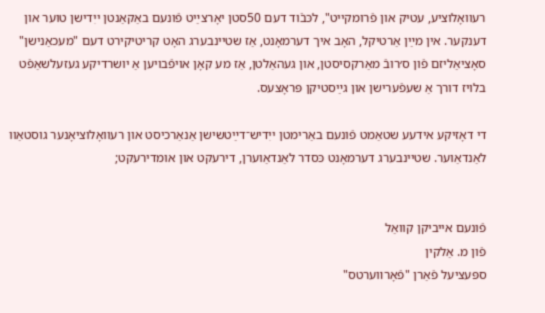רעוואָלוציע, עטיק און פֿרומקייט", לכּבֿוד דעם 50סטן יאָרצײַט פֿונעם באַקאַנטן ייִדישן טוער און דענקער. אין מײַן אַרטיקל, האָב איך דערמאָנט, אַז שטיינבערג האָט קריטיקירט דעם "מעכאַנישן" סאָציאַליזם פֿון ס׳רובֿ מאַרקסיסטן, און געהאַלטן, אַז מע קאָן אויפֿבויען אַ יושרדיקע געזעלשאַפֿט בלויז דורך אַ שעפֿערישן און גײַסטיקן פּראָצעס.

די דאָזיקע אידעע שטאַמט פֿונעם באַרימטן ייִדיש־דײַטשישן אַנאַרכיסט און רעוואָלוציאָנער גוסטאַוו לאַנדאַוער. שטיינבערג דערמאָנט כּסדר לאַנדאַוערן, דירעקט און אומדירעקט;


פֿונעם אייביקן קוואַל
פֿון מ. אַלקין
ספּעציעל פֿאַרן "פֿאָרװערטס"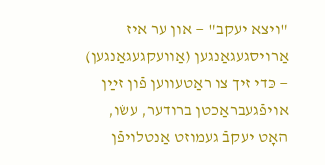"ויצא יעקב" — און ער איז אַרויסגעגאַנגען (אַוועקגעגאַנגען) — כּדי זיך צו ראַטעווען פֿון זײַן אויפֿגעבראַכטן ברודער, עשׂו, האָט יעקבֿ געמוזט אַנטלויפֿן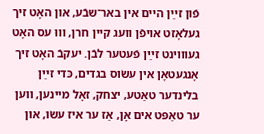פֿון זײַן היים אין באר־שבֿע, און האָט זיך געלאָזט אויפֿן וועג קיין חרן, וווּ עס האָט געוווינט זײַן פֿעטער לבֿן. יעקבֿ האָט זיך אָנגעטאָן אין עשׂוס בגדים, כּדי זײַן בלינדער טאַטע, יצחק, זאָל מיינען, ווען ער טאַפּט אים אָן, אַז ער איז עשׂו, און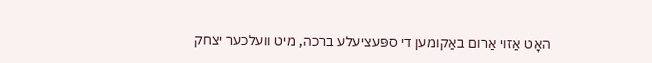האָט אַזוי אַרום באַקומען די ספּעציעלע ברכה, מיט וועלכער יצחק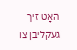האָט זיך געקליבן צו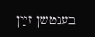בענטשן זײַן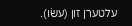עלטערן זון (עשׂו).